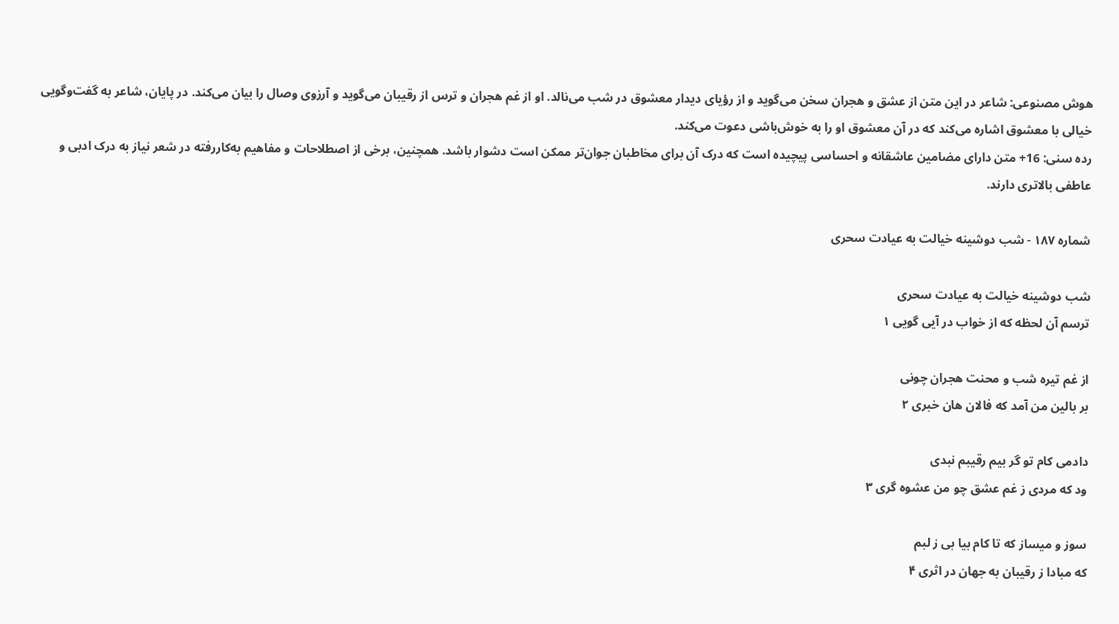هوش مصنوعی: شاعر در این متن از عشق و هجران سخن می‌گوید و از رؤیای دیدار معشوق در شب می‌نالد. او از غم هجران و ترس از رقیبان می‌گوید و آرزوی وصال را بیان می‌کند. در پایان، شاعر به گفت‌وگویی خیالی با معشوق اشاره می‌کند که در آن معشوق او را به خوش‌باشی دعوت می‌کند.
رده سنی: 16+ متن دارای مضامین عاشقانه و احساسی پیچیده است که درک آن برای مخاطبان جوان‌تر ممکن است دشوار باشد. همچنین، برخی از اصطلاحات و مفاهیم به‌کاررفته در شعر نیاز به درک ادبی و عاطفی بالاتری دارند.

شماره ۱۸۷ - شب دوشینه خیالت به عیادت سحری

شب دوشینه خیالت به عیادت سحری
ترسم آن لحظه که از خواب در آیی گویی ۱

از غم تیره شب و محنت هجران چونی
بر بالین من آمد که فالان هان خبری ۲

دادمی کام تو گر بیم رقیبم نبدی
ود که مردی ز غم عشق چو من عشوه گری ۳

سوز و میساز که تا کام بیا بی ز لبم
که مبادا ز رقیبان به جهان در اثری ۴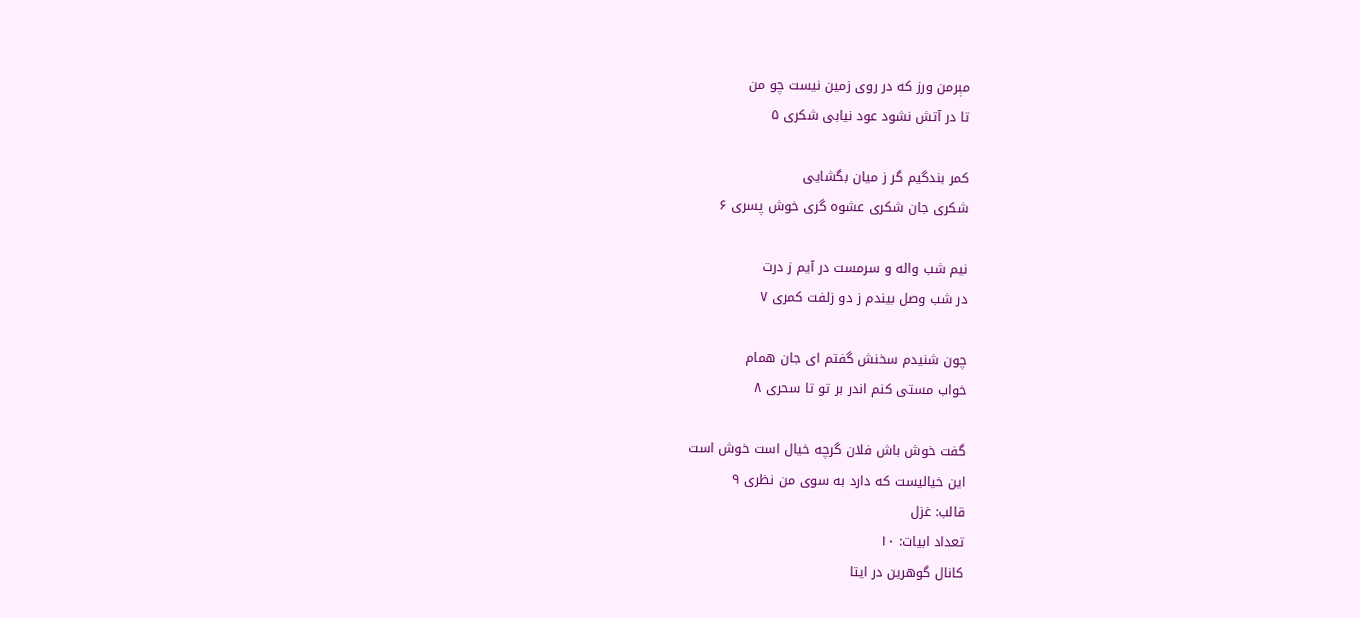مېرمن ورز که در روی زمین نیست چو من
تا در آتش نشود عود نیابی شکری ۵

کمر بندگیم گر ز میان بگشایی
شکری جان شکری عشوه گری خوش پسری ۶

نیم شب واله و سرمست در آیم ز درت
در شب وصل بیندم ز دو زلفت کمری ۷

چون شنیدم سخنش گفتم ای جان همام
خواب مستی کنم اندر بر تو تا سحری ۸

گفت خوش باش فلان گرچه خیال است خوش است
این خیالیست که دارد به سوی من نظری ۹
قالب: غزل
تعداد ابیات: ۱۰
کانال گوهرین در ایتا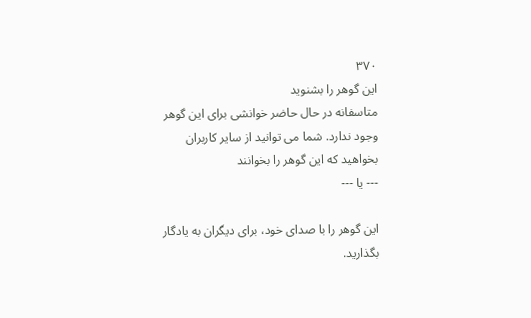۳۷۰
این گوهر را بشنوید
متاسفانه در حال حاضر خوانشی برای این گوهر وجود ندارد. شما می توانید از سایر کاربران بخواهید که این گوهر را بخوانند
--- یا ---

این گوهر را با صدای خود، برای دیگران به یادگار بگذارید.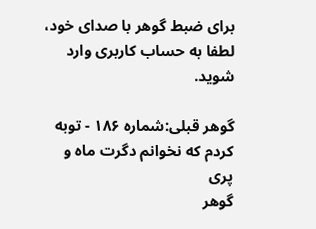برای ضبط گوهر با صدای خود، لطفا به حساب کاربری وارد شوید.

گوهر قبلی:شماره ۱۸۶ - توبه کردم که نخوانم دگرت ماه و پری
گوهر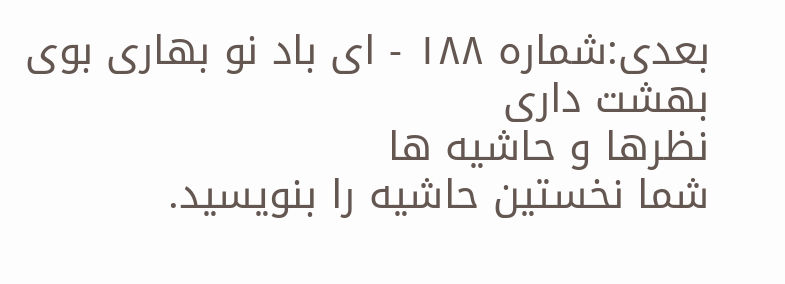بعدی:شماره ۱۸۸ - ای باد نو بهاری بوی بهشت داری
نظرها و حاشیه ها
شما نخستین حاشیه را بنویسید.